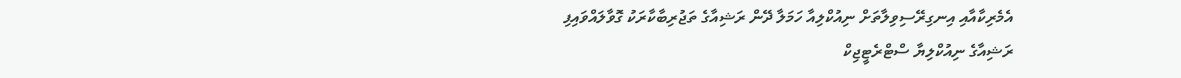އެމެރިކާއާއި އިނގިރޭސިވިލާތަށް ނިއުކްލިއާ ހަމަލާ ދޭން ރަޝިއާގެ ތަޖުރިބާކާރަކު ގޮވާލައްވައިފި
ރަޝިއާގެ ނިއުކްލިޔާ ސްޓްރެޓީޖިކް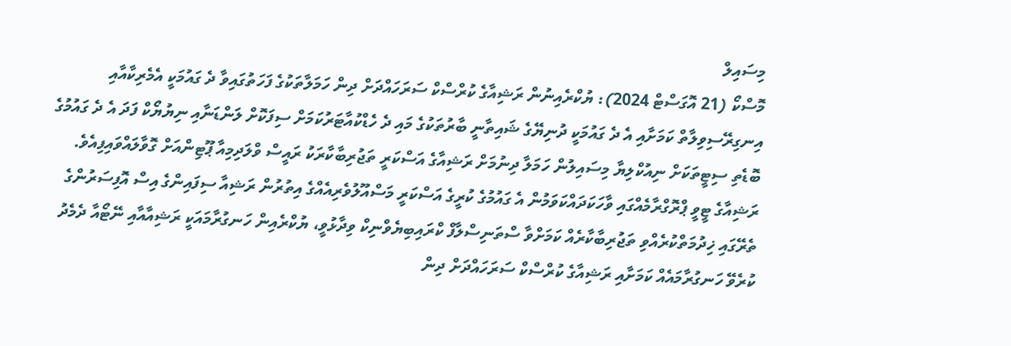މިސައިލް
މޮސްކޯ (21 އޮގަސްޓް 2024): ޔުކްރެއިނުން ރަޝިއާގެ ކުރްސްކް ސަރަހައްދަށް ދިން ހަމަލާތަކުގެ ފަހަތުގައިވާ ދެ ގައުމަކީ އެމެރިކާއާއި އިނގިރޭސިވިލާތް ކަމަށާއި އެ ދެ ގައުމަކީ ދުނިޔޭގެ ޝައިތާނީ ބާރުތަކުގެ މައި ދެ ހެޑްކުއާޓަރުކަމަށް ސިފަކޮށް ލަންޑަނާއި ނިޔުޔޯކް ފަދަ އެ ދެ ގައުމުގެ ބޮޑެތި ސިޓީތަކަށް ނިއުކްލިޔާ މިސައިލުން ހަމަލާ ދިނުމަށް ރަޝިއާގެ އަސްކަރީ ތަޖުރިބާކާރަކު ރައީސް ވްލަދިމިއާ ޕޫޓިންއަށް ގޮވާލައްވައިފިއެވެ.
ރަޝިއާގެ ޓީވީ ޕްރޮގްރާމެއްގައި ވާހަކަދައްކަވަމުން އެ ގައުމުގެ ކުރީގެ އަސްކަރީ މަސްއޫލުވެރިއެއްގެ އިތުރުން ރަޝިއާ ސިފައިންގެ އިސް އޮފިސަރުންގެ ތެރޭގައި ޚިދުމަތްކުރެއްވި ތަޖުރިބާކާރެއް ކަމަށްވާ ސްތަނިސްލާފް ކްރައިބިޔެވްނިކް ވިދާޅުވީ، ޔުކްރެއިން ހަނގުރާމައަކީ ރަޝިއާއާއި ނޭޓޯއާ ދެމެދު ކުރެވޭ ހަނގުރާމައެއް ކަމަށާއި ރަޝިއާގެ ކުރްސްކް ސަރަހައްދަށް ދިން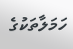ހަމަލާތަކުގެ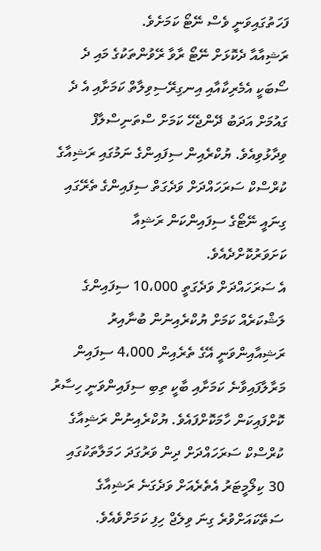ފަހަތުގައިވަނީ ވެސް ނޭޓޯ ކަމަށެވެ.
ރަޝިއާއާ ދެކޮޅަށް ނޭޓޯ ރާވާ ރޭވުންތަކުގެ މައި ދެ ސޯބަކީ އެމެރިކާއާއި އިނގިރޭސިވިލާތް ކަމަށާއި އެ ދެ ގައުމަށް އަދަބު ދޭންޖެހޭ ކަމަށް ސްތަނިސްލާފް ވިދާޅުވިއެވެ. ޔުކްރެއިން ސިފައިންގެ ނަމުގައި ރަޝިއާގެ ކުރްސްކް ސަރަހައްދަށް ވަދެގަތް ސިފައިންގެ ތެރޭގައި ގިނައީ ނޭޓޯގެ ސިފައިންކަން ރަޝިއާ ކަށަވަރުކޮށްދެއެވެ.
އެ ސަރަހައްދަށް ވަދެގަތީ 10،000 ސިފައިންގެ ލަޝްކަރެއް ކަމަށް ޔުކްރެއިނުން ބުނާއިރު ރަޝިއާއިންވަނީ އޭގެ ތެރެއިން 4،000 ސިފައިން މަރާލާފައިވާނެ ކަމަށާއި ބާކީ ތިބި ސިފައިންވަނީ ހިސާރު ކޮށްފައިކަން ހާމަކޮށްފައެވެ. ޔުކްރެއިނުން ރަޝިއާގެ ކުރްސްކް ސަރަހައްދަށް ދިން ވަރުގަދަ ހަމަލާތަކުގައި 30 ކިލޯމީޓަރު އެތެރެއަށް ވަދެގަނެ ރަޝިއާގެ ސަތޭކައަށްވުރެ ގިނަ ވިލެޖް ހިފި ކަމަށްވެއެވެ.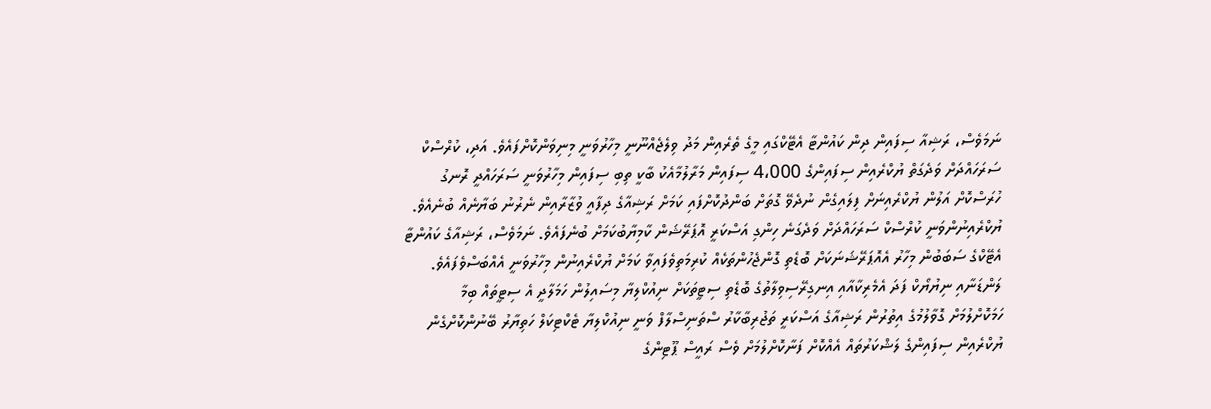ނަމަވެސް، ރަޝިއާ ސިފައިން ދިން ކައުންޓާ އެޓޭކްގައި މީގެ ތެރެއިން މަދު ވިލެޖެއްނޫނީ މިހާރުވަނީ މިނިވަންކޮށްފައެވެ. އަދި، ކުރްސްކް ސަރަހައްދަށް ވަދެގަތް ޔުކްރެއިން ސިފައިންގެ 4،000 ސިފައިން މަރާލުމާއެކު ބާކީ ތިބި ސިފައިން މިހާރުވަނީ ސަރަހައްދީ ރޮނގު ހުރަސްކޮށް އަލުން ޔުކްރެއިނަށް ފިލައިގެން ނުދެވޭ ގޮތަށް ބަންދުކޮށްފައި ކަމަށް ރަޝިއާގެ ދިފާއީ ވުޒާރާއިން ނެރުނު ބަޔާނެއް ބުނެއެވެ.
ޔުކްރެއިނުންވަނީ ކުރްސްކް ސަރަހައްދަށް ވަދެގަނެ ހިންގި އަސްކަރީ އޮޕަރޭޝަން ކާމިޔާބުކަމަށް ބުނެފައެވެ. ނަމަވެސް، ރަޝިއާގެ ކައުންޓާ އެޓޭކްގެ ސަބަބުން މިހާރު އެއޮޕަރޭޝަނަކަށް ބޮޑެތި ގޮންޖެހުންތަކެއް ކުރިމަތިވެފައިވާ ކަމަށް ޔުކްރެއިނުން މިހާރުވަނީ އެއްބަސްވެފައެވެ.
ލަންޑަނާއި ނިޔުޔޯކް ފަދަ އެމެރިކާއާއި އިނގިރޭސިވިލާތުގެ ބޮޑެތި ސިޓީތަކަށް ނިއުކްލިޔާ މިސައިލުން ހަމަލާދީ އެ ސިޓީތައް ބިމާ ހަމަކޮށްލުމަށް ގޮވާލުމުގެ އިތުރުން ރަޝިއާގެ އަސްކަރީ ތަޖުރިބާކާރު ސްތަނިސްލާފް ވަނީ ނިއުކްލިޔާ ޓެކްޓިކަލް ހަތިޔާރު ބޭނުންކޮށްގެން ޔުކްރެއިން ސިފައިންގެ ލަޝްކަރުތައް އެއްކޮށް ފަނާކޮށްލުމަށް ވެސް ރައީސް ޕޫޓިންގެ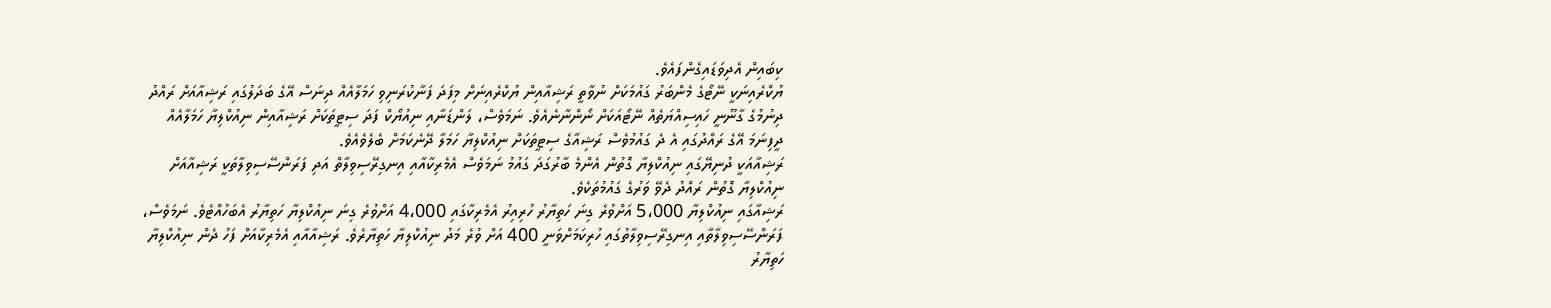ކިބައިން އެދިވަޑައިގެންފައެވެ.
ޔުކްރެއިނަކީ ނޭޓޯގެ މެންބަރު ގައުމަކަށް ނުވާތީ ރަޝިއާއިން ޔުކްރެއިނަށް މިފަދަ ފަނާކުރަނިވި ހަމަލާއެއް ދިނަސް އޭގެ ބަދަލުގައި ރަޝިއާއަށް ރައްދު ދިނުމުގެ ގާނޫނީ ހައިސިއްޔަތެއް ނޭޓޯއަކަށް ނޯންނާނެއެވެ. ނަމަވެސް، ލަންޑަނާއި ނިއުޔޯކް ފަދަ ސިޓީތަކަށް ރަޝިއާއިން ނިއުކްލިޔާ ހަމަލާއެއް ދީފިނަމަ އޭގެ ރައްދުގައި އެ ދެ ގައުމުވެސް ރަޝިއާގެ ސިޓީތަކަށް ނިއުކްލިޔާ ހަމަލާ ދޭނެކަމަށް ބެލެވެއެވެ.
ރަޝިއާއަކީ ދުނިޔޭގައި ނިއުކްލިޔާ ގޮތުން އެންމެ ބާރުގަދަ ގައުމު ނަމަވެސް އެމެރިކާއާއި އިނގިރޭސިވިލާތް އަދި ފަރަންސޭސިވިލާތަކީ ރަޝިއާއަށް ނިއުކްލިޔާ ގޮތުން ރައްދު ދެވޭ ވަރުގެ ގައުމުތަކެވެ.
ރަޝިއާގައި ނިއުކްލިޔާ 5،000 އަށްވުރެ ގިނަ ހަތިޔާރު ހުރިއިރު އެމެރިކާގައި 4،000 އަށްވުރެ ގިނަ ނިއުކްލިޔާ ހަތިޔާރު އެބަހުއްޓެވެ. ނަމަވެސް، ފަރަންސޭސިވިލާތާއި އިނގިރޭސިވިލާތުގައި ހުރިކަމަށްވަނީ 400 އަށް ވުރެ މަދު ނިއުކްލިޔާ ހަތިޔާރެވެ. ރަޝިއާއާއި އެމެރިކާއަށް ފަހު ދެން ނިއުކްލިޔާ ހަތިޔާރު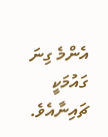އެންމެ ގިނަ ގައުމަކީ ޗައިނާއެވެ.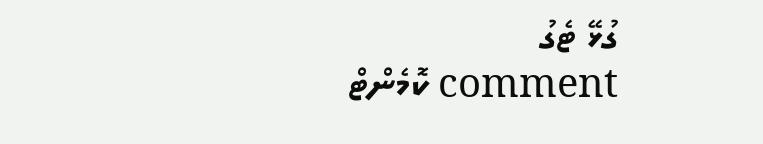ގުޅޭ ޓެގު
comment ކޮމެންޓް